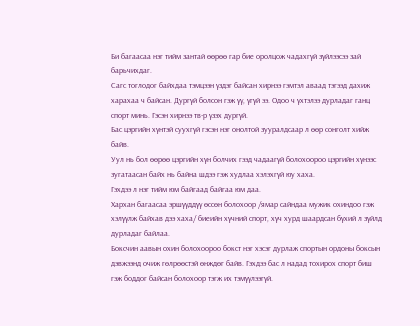Би багаасаа нэг тийм зантай өөрөө гар бие оролцож чадахгүй зүйлээсээ зай барьчихдаг.
Сагс тоглодог байхдаа тэмцээн үздэг байсан хирнээ гэмтэл аваад тэгээд дахиж харахаа ч байсан. Дургүй болсон гэж үү, үгүй ээ. Одоо ч үхтэлээ дурладаг ганц спорт минь. Гэсэн хирнээ тв-р үзэх дургүй.
Бас цэргийн хүнтэй суухгүй гэсэн нэг онолтой зууралдсаар л өөр сонголт хийж байв.
Уул нь бол өөрөө цэргийн хүн болчих гээд чадаагүй болохоороо цэргийн хүнээс зугатаасан байх нь байна шдээ гэж худлаа хэлэхгүй юу хаха.
Гэхдээ л нэг тийм юм байгаад байгаа юм даа.
Хархан багаасаа эршүүддүү өссөн болохоор /ямар сайндаа мужик охиндоо гэж хэлүүлж байхав дээ хаха/ биеийн хүчний спорт, хүч хурд шаардсан бүхий л зүйлд дурладаг байлаа.
Боксчин аавын охин болохоороо бокст нэг хэсэг дурлаж спортын ордоны боксын дэвжээнд очиж гөлрөөстэй өнждөг байв. Гэхдээ бас л надад тохирох спорт биш гэж боддог байсан болохоор тэгж их тэмүүлээгүй.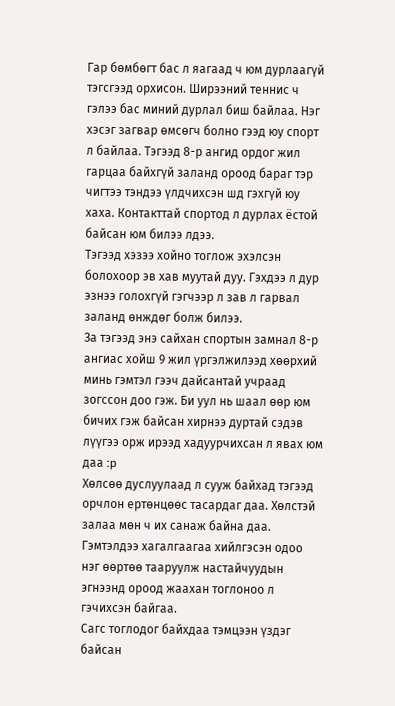Гар бөмбөгт бас л яагаад ч юм дурлаагүй тэгсгээд орхисон. Ширээний теннис ч гэлээ бас миний дурлал биш байлаа. Нэг хэсэг загвар өмсөгч болно гээд юу спорт л байлаа. Тэгээд 8-р ангид ордог жил гарцаа байхгүй заланд ороод бараг тэр чигтээ тэндээ үлдчихсэн шд гэхгүй юу хаха. Контакттай спортод л дурлах ёстой байсан юм билээ лдээ.
Тэгээд хэзээ хойно тоглож эхэлсэн болохоор эв хав муутай дуу. Гэхдээ л дур эзнээ голохгүй гэгчээр л зав л гарвал заланд өнждөг болж билээ.
За тэгээд энэ сайхан спортын замнал 8-р ангиас хойш 9 жил үргэлжилээд хөөрхий минь гэмтэл гээч дайсантай учраад зогссон доо гэж. Би уул нь шаал өөр юм бичих гэж байсан хирнээ дуртай сэдэв лүүгээ орж ирээд хадуурчихсан л явах юм даа :p
Хөлсөө дуслуулаад л сууж байхад тэгээд орчлон ертөнцөөс тасардаг даа. Хөлстэй залаа мөн ч их санаж байна даа. Гэмтэлдээ хагалгаагаа хийлгэсэн одоо нэг өөртөө тааруулж настайчуудын эгнээнд ороод жаахан тоглоноо л гэчихсэн байгаа.
Сагс тоглодог байхдаа тэмцээн үздэг байсан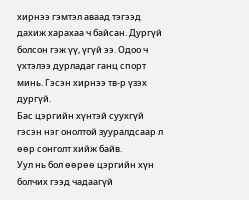хирнээ гэмтэл аваад тэгээд дахиж харахаа ч байсан. Дургүй болсон гэж үү, үгүй ээ. Одоо ч үхтэлээ дурладаг ганц спорт минь. Гэсэн хирнээ тв-р үзэх дургүй.
Бас цэргийн хүнтэй суухгүй гэсэн нэг онолтой зууралдсаар л өөр сонголт хийж байв.
Уул нь бол өөрөө цэргийн хүн болчих гээд чадаагүй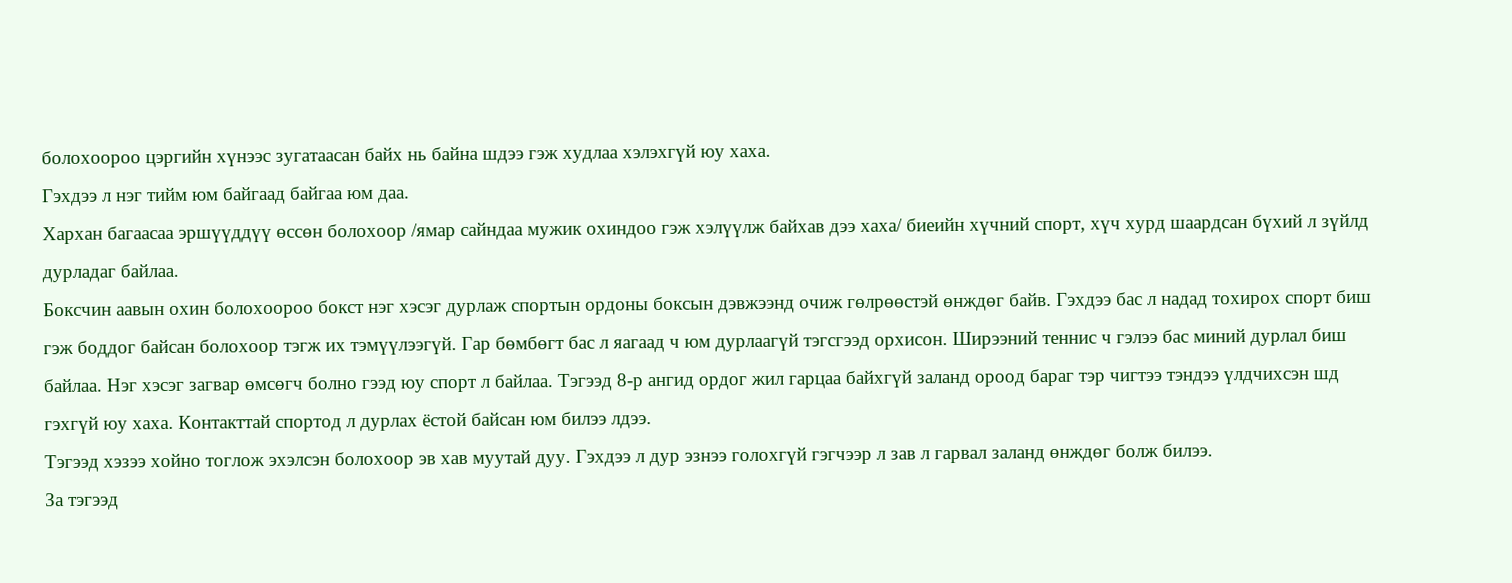болохоороо цэргийн хүнээс зугатаасан байх нь байна шдээ гэж худлаа хэлэхгүй юу хаха.
Гэхдээ л нэг тийм юм байгаад байгаа юм даа.
Хархан багаасаа эршүүддүү өссөн болохоор /ямар сайндаа мужик охиндоо гэж хэлүүлж байхав дээ хаха/ биеийн хүчний спорт, хүч хурд шаардсан бүхий л зүйлд дурладаг байлаа.
Боксчин аавын охин болохоороо бокст нэг хэсэг дурлаж спортын ордоны боксын дэвжээнд очиж гөлрөөстэй өнждөг байв. Гэхдээ бас л надад тохирох спорт биш гэж боддог байсан болохоор тэгж их тэмүүлээгүй. Гар бөмбөгт бас л яагаад ч юм дурлаагүй тэгсгээд орхисон. Ширээний теннис ч гэлээ бас миний дурлал биш байлаа. Нэг хэсэг загвар өмсөгч болно гээд юу спорт л байлаа. Тэгээд 8-р ангид ордог жил гарцаа байхгүй заланд ороод бараг тэр чигтээ тэндээ үлдчихсэн шд гэхгүй юу хаха. Контакттай спортод л дурлах ёстой байсан юм билээ лдээ.
Тэгээд хэзээ хойно тоглож эхэлсэн болохоор эв хав муутай дуу. Гэхдээ л дур эзнээ голохгүй гэгчээр л зав л гарвал заланд өнждөг болж билээ.
За тэгээд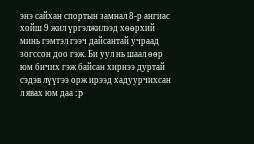энэ сайхан спортын замнал 8-р ангиас хойш 9 жил үргэлжилээд хөөрхий минь гэмтэл гээч дайсантай учраад зогссон доо гэж. Би уул нь шаал өөр юм бичих гэж байсан хирнээ дуртай сэдэв лүүгээ орж ирээд хадуурчихсан л явах юм даа :p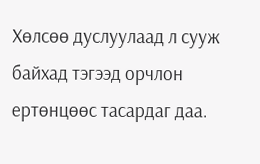Хөлсөө дуслуулаад л сууж байхад тэгээд орчлон ертөнцөөс тасардаг даа.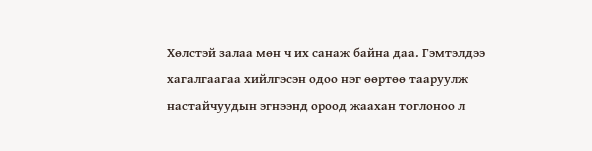Хөлстэй залаа мөн ч их санаж байна даа. Гэмтэлдээ хагалгаагаа хийлгэсэн одоо нэг өөртөө тааруулж настайчуудын эгнээнд ороод жаахан тоглоноо л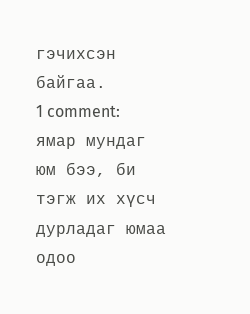гэчихсэн байгаа.
1 comment:
ямар мундаг юм бээ, би тэгж их хүсч дурладаг юмаа одоо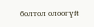болтол олоогүй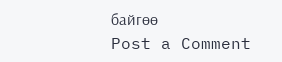байгөө
Post a Comment